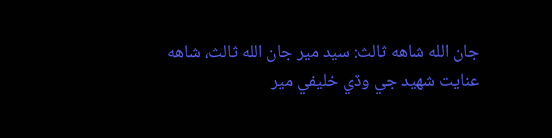جان الله شاهه ثالث: سيد مير جان الله ثالث، شاهه عنايت شهيد جي وڏي خليفي مير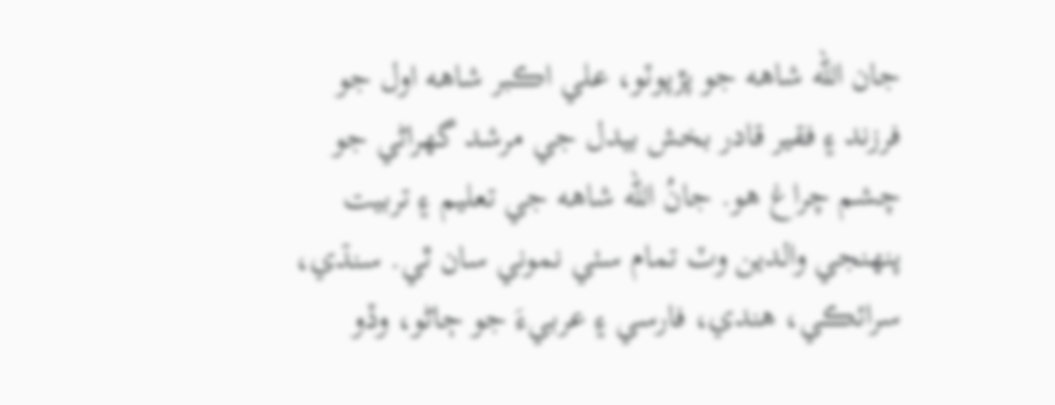جان الله شاهه جو پڙپوٽو، علي اڪبر شاهه اول جو فرزند ۽ فقير قادر بخش بيدل جي مرشد گهراڻي جو چشم چراغ هو. جانُ الله شاهه جي تعليم ۽ تربيت پنهنجي والدين وٽ تمام سٺي نموني سان ٿي. سنڌي، سرائڪي، هندي، فارسي ۽ عربيءَ جو ڄاڻو، وڏو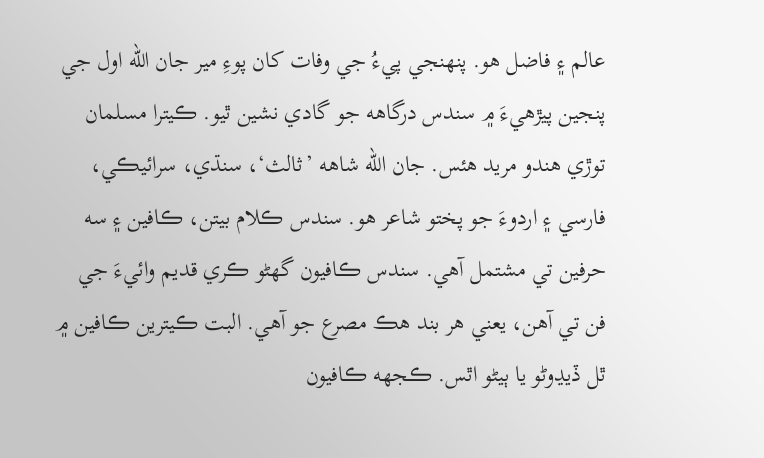عالم ۽ فاضل هو. پنهنجي پيءُ جي وفات کان پوءِ مير جان الله اول جي پنجين پيڙهيءَ ۾ سندس درگاهه جو گادي نشين ٿيو. ڪيترا مسلمان توڙي هندو مريد هئس. جان الله شاهه ’ثالث‘، سنڌي، سرائيڪي، فارسي ۽ اردوءَ جو پختو شاعر هو. سندس ڪلام بيتن، ڪافين ۽ سه حرفين تي مشتمل آهي. سندس ڪافيون گهڻو ڪري قديم وائيءَ جي فن تي آهن، يعني هر بند هڪ مصرع جو آهي. البت ڪيترين ڪافين ۾ ٿل ڏيڍوڻو يا ٻيڻو اٿس. ڪجهه ڪافيون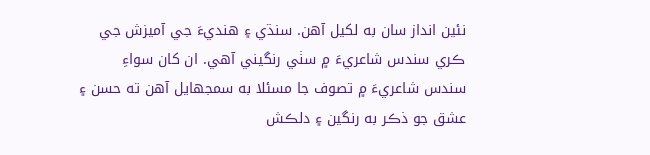نئين انداز سان به لکيل آهن. سنڌي ۽ هنديءَ جي آميزش جي ڪري سندس شاعريءَ ۾ سٺي رنگيني آهي. ان کان سواءِ سندس شاعريءَ ۾ تصوف جا مسئلا به سمجهايل آهن ته حسن ۽ عشق جو ذڪر به رنگين ۽ دلڪش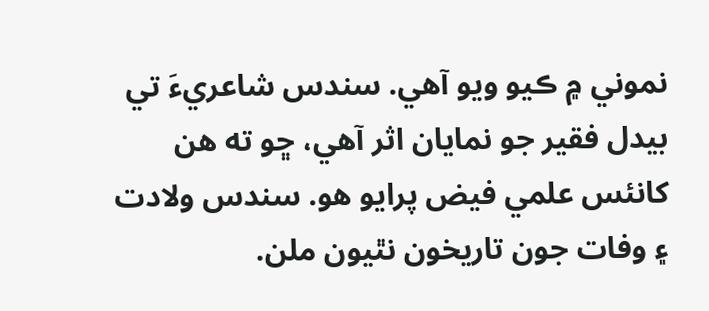نموني ۾ ڪيو ويو آهي. سندس شاعريءَ تي بيدل فقير جو نمايان اثر آهي، ڇو ته هن کانئس علمي فيض پرايو هو. سندس ولادت ۽ وفات جون تاريخون نٿيون ملن.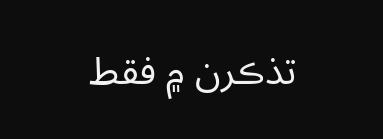تذڪرن ۾ فقط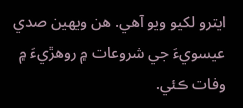ايترو لکيو ويو آهي. هن ويهين صدي عيسويءَ جي شروعات ۾ روهڙيءَ ۾ وفات ڪئي.